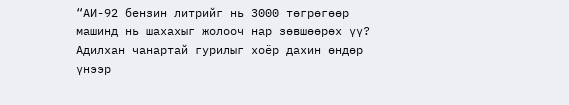“АИ-92 бензин литрийг нь 3000 төгрөгөөр машинд нь шахахыг жолооч нар зөвшөөрөх үү? Адилхан чанартай гурилыг хоёр дахин өндөр үнээр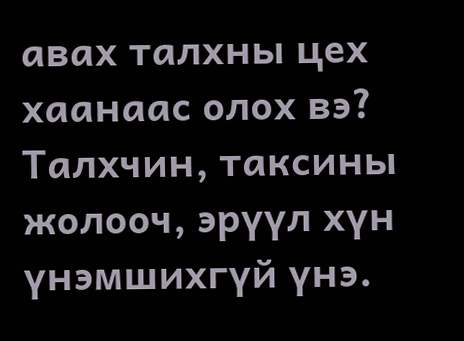авах талхны цех хаанаас олох вэ? Талхчин, таксины жолооч, эрүүл хүн үнэмшихгүй үнэ.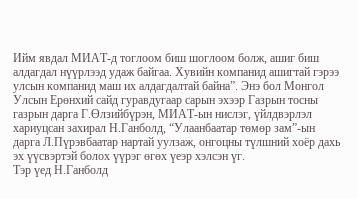Ийм явдал МИАТ-д тоглоом биш шоглоом болж, ашиг биш алдагдал нүүрлээд удаж байгаа. Хувийн компанид ашигтай гэрээ улсын компанид маш их алдагдалтай байна”. Энэ бол Монгол Улсын Ерөнхий сайд гуравдугаар сарын эхээр Газрын тосны газрын дарга Г.Өлзийбүрэн, МИАТ-ын нислэг, үйлдвэрлэл хариуцсан захирал Н.Ганболд, “Улаанбаатар төмөр зам”-ын дарга Л.Пүрэвбаатар нартай уулзаж, онгоцны түлшний хоёр дахь эх үүсвэртэй болох үүрэг өгөх үеэр хэлсэн үг.
Тэр үед Н.Ганболд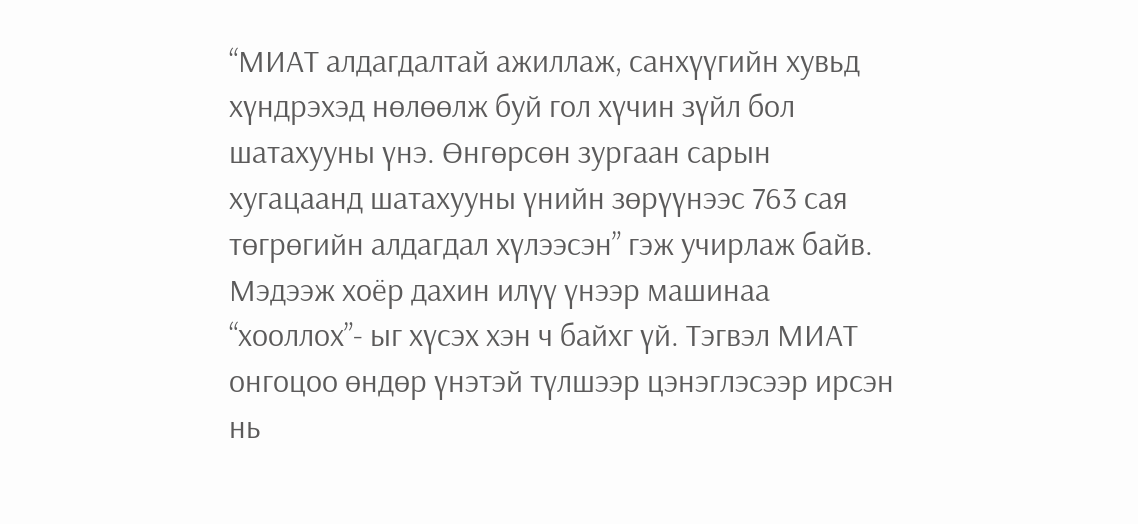“МИАТ алдагдалтай ажиллаж, санхүүгийн хувьд хүндрэхэд нөлөөлж буй гол хүчин зүйл бол шатахууны үнэ. Өнгөрсөн зургаан сарын хугацаанд шатахууны үнийн зөрүүнээс 763 сая төгрөгийн алдагдал хүлээсэн” гэж учирлаж байв. Мэдээж хоёр дахин илүү үнээр машинаа “хооллох”- ыг хүсэх хэн ч байхг үй. Тэгвэл МИАТ онгоцоо өндөр үнэтэй түлшээр цэнэглэсээр ирсэн нь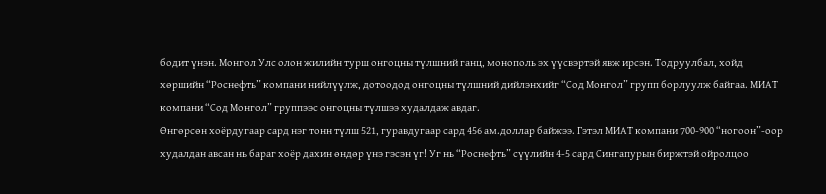бодит үнэн. Монгол Улс олон жилийн турш онгоцны түлшний ганц, монополь эх үүсвэртэй явж ирсэн. Тодруулбал, хойд хөршийн “Роснефть” компани нийлүүлж, дотоодод онгоцны түлшний дийлэнхийг “Сод Монгол” групп борлуулж байгаа. МИАТ компани “Сод Монгол” группээс онгоцны түлшээ худалдаж авдаг.
Өнгөрсөн хоёрдугаар сард нэг тонн түлш 521, гуравдугаар сард 456 ам.доллар байжээ. Гэтэл МИАТ компани 700-900 “ногоон”-оор худалдан авсан нь бараг хоёр дахин өндөр үнэ гэсэн үг! Уг нь “Роснефть” сүүлийн 4-5 сард Сингапурын биржтэй ойролцоо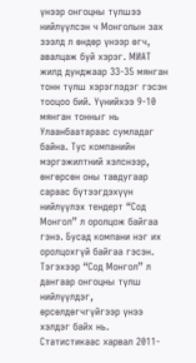үнээр онгоцны түлшээ нийлүүлсэн ч Монголын зах зээлд л өндөр үнээр өгч, авалцаж буй хэрэг. МИАТ жилд дунджаар 33-35 мянган тонн түлш хэрэглэдэг гэсэн тооцоо бий. Үүнийхээ 9-10 мянган тонныг нь Улаанбаатараас сумладаг байна. Тус компанийн мэргэжилтний хэлснээр, өнгөрсөн оны тавдугаар сараас бүтээгдэхүүн нийлүүлэх тендерт “Сод Монгол” л оролцож байгаа гэнэ. Бусад компани нэг их оролцохгүй байгаа гэсэн. Тэгэхээр “Сод Монгол” л дангаар онгоцны түлш нийлүүлдэг, өрсөлдөгчгүйгээр үнээ хэлдэг байх нь.
Статистикаас харвал 2011-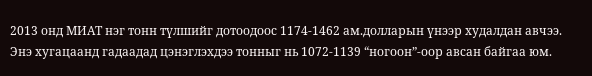2013 онд МИАТ нэг тонн түлшийг дотоодоос 1174-1462 ам.долларын үнээр худалдан авчээ. Энэ хугацаанд гадаадад цэнэглэхдээ тонныг нь 1072-1139 “ногоон”-оор авсан байгаа юм.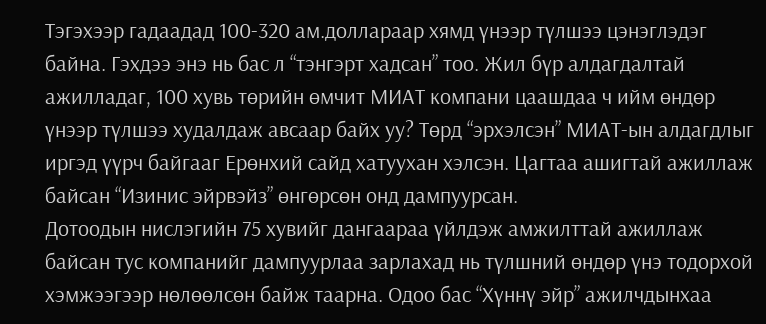Тэгэхээр гадаадад 100-320 ам.доллараар хямд үнээр түлшээ цэнэглэдэг байна. Гэхдээ энэ нь бас л “тэнгэрт хадсан” тоо. Жил бүр алдагдалтай ажилладаг, 100 хувь төрийн өмчит МИАТ компани цаашдаа ч ийм өндөр үнээр түлшээ худалдаж авсаар байх уу? Төрд “эрхэлсэн” МИАТ-ын алдагдлыг иргэд үүрч байгааг Ерөнхий сайд хатуухан хэлсэн. Цагтаа ашигтай ажиллаж байсан “Изинис эйрвэйз” өнгөрсөн онд дампуурсан.
Дотоодын нислэгийн 75 хувийг дангаараа үйлдэж амжилттай ажиллаж байсан тус компанийг дампуурлаа зарлахад нь түлшний өндөр үнэ тодорхой хэмжээгээр нөлөөлсөн байж таарна. Одоо бас “Хүннү эйр” ажилчдынхаа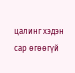цалинг хэдэн сар өгөөгүй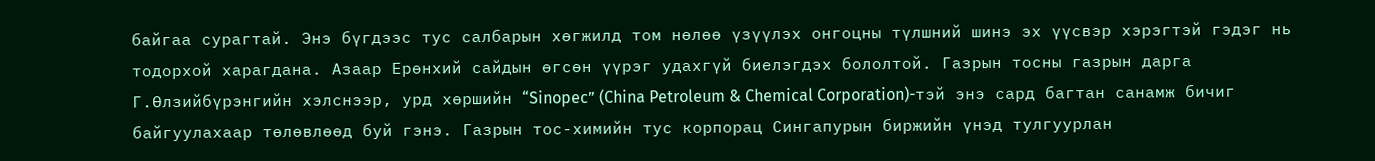байгаа сурагтай. Энэ бүгдээс тус салбарын хөгжилд том нөлөө үзүүлэх онгоцны түлшний шинэ эх үүсвэр хэрэгтэй гэдэг нь тодорхой харагдана. Азаар Ерөнхий сайдын өгсөн үүрэг удахгүй биелэгдэх бололтой. Газрын тосны газрын дарга Г.Өлзийбүрэнгийн хэлснээр, урд хөршийн “Sinopec” (China Petroleum & Chemical Corporation)-тэй энэ сард багтан санамж бичиг байгуулахаар төлөвлөөд буй гэнэ. Газрын тос-химийн тус корпорац Сингапурын биржийн үнэд тулгуурлан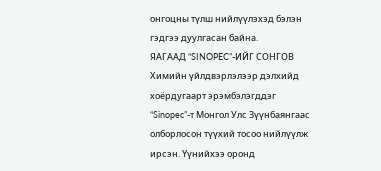онгоцны түлш нийлүүлэхэд бэлэн гэдгээ дуулгасан байна.
ЯАГААД “SINOPEC”-ИЙГ СОНГОВ
Химийн үйлдвэрлэлээр дэлхийд хоёрдугаарт эрэмбэлэгддэг “Sinopec”-т Монгол Улс Зүүнбаянгаас олборлосон түүхий тосоо нийлүүлж ирсэн. Үүнийхээ оронд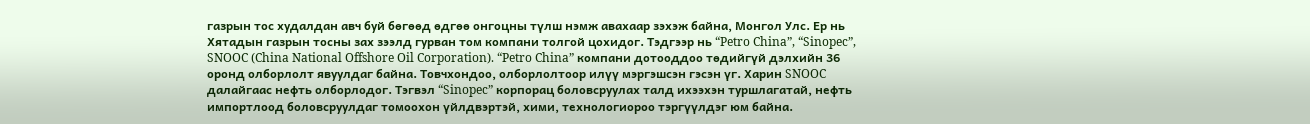газрын тос худалдан авч буй бөгөөд өдгөө онгоцны түлш нэмж авахаар зэхэж байна, Монгол Улс. Ер нь Хятадын газрын тосны зах зээлд гурван том компани толгой цохидог. Тэдгээр нь “Petro China”, “Sinopec”, SNOOC (China National Offshore Oil Corporation). “Petro China” компани дотооддоо төдийгүй дэлхийн 36 оронд олборлолт явуулдаг байна. Товчхондоо, олборлолтоор илүү мэргэшсэн гэсэн үг. Харин SNOOC далайгаас нефть олборлодог. Тэгвэл “Sinopec” корпорац боловсруулах талд ихээхэн туршлагатай, нефть импортлоод боловсруулдаг томоохон үйлдвэртэй, хими, технологиороо тэргүүлдэг юм байна.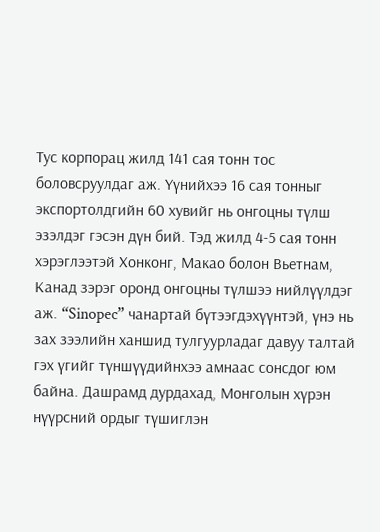Тус корпорац жилд 141 сая тонн тос боловсруулдаг аж. Үүнийхээ 16 сая тонныг экспортолдгийн 60 хувийг нь онгоцны түлш эзэлдэг гэсэн дүн бий. Тэд жилд 4-5 сая тонн хэрэглээтэй Хонконг, Макао болон Вьетнам, Канад зэрэг оронд онгоцны түлшээ нийлүүлдэг аж. “Sinopec” чанартай бүтээгдэхүүнтэй, үнэ нь зах зээлийн ханшид тулгуурладаг давуу талтай гэх үгийг түншүүдийнхээ амнаас сонсдог юм байна. Дашрамд дурдахад, Монголын хүрэн нүүрсний ордыг түшиглэн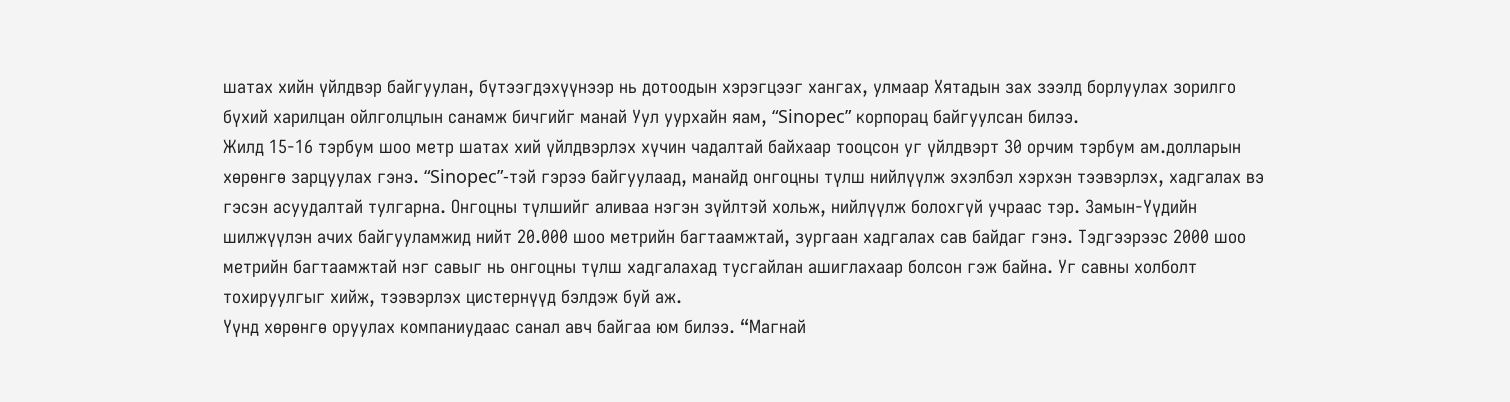шатах хийн үйлдвэр байгуулан, бүтээгдэхүүнээр нь дотоодын хэрэгцээг хангах, улмаар Хятадын зах зээлд борлуулах зорилго бүхий харилцан ойлголцлын санамж бичгийг манай Уул уурхайн яам, “Sinopec” корпорац байгуулсан билээ.
Жилд 15-16 тэрбум шоо метр шатах хий үйлдвэрлэх хүчин чадалтай байхаар тооцсон уг үйлдвэрт 30 орчим тэрбум ам.долларын хөрөнгө зарцуулах гэнэ. “Sinopec”-тэй гэрээ байгуулаад, манайд онгоцны түлш нийлүүлж эхэлбэл хэрхэн тээвэрлэх, хадгалах вэ гэсэн асуудалтай тулгарна. Онгоцны түлшийг аливаа нэгэн зүйлтэй хольж, нийлүүлж болохгүй учраас тэр. Замын-Үүдийн шилжүүлэн ачих байгууламжид нийт 20.000 шоо метрийн багтаамжтай, зургаан хадгалах сав байдаг гэнэ. Тэдгээрээс 2000 шоо метрийн багтаамжтай нэг савыг нь онгоцны түлш хадгалахад тусгайлан ашиглахаар болсон гэж байна. Уг савны холболт тохируулгыг хийж, тээвэрлэх цистернүүд бэлдэж буй аж.
Үүнд хөрөнгө оруулах компаниудаас санал авч байгаа юм билээ. “Магнай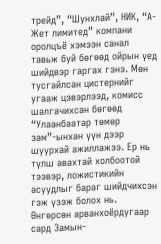трейд”, “Шунхлай”, НИК, “А-Жет лимитед” компани оролцъё хэмээн санал тавьж буй бөгөөд ойрын үед шийдвэр гаргах гэнэ. Мөн тусгайлсан цистернийг угааж цэвэрлээд, комисс шалгачихсан бөгөөд “Улаанбаатар төмөр зам”-ынхан үүн дээр шуурхай ажиллажээ. Ер нь түлш авахтай холбоотой тээвэр, ложистикийн асуудлыг бараг шийдчихсэн гэж үзэж болох нь. Өнгөрсөн арванхоёрдугаар сард Замын-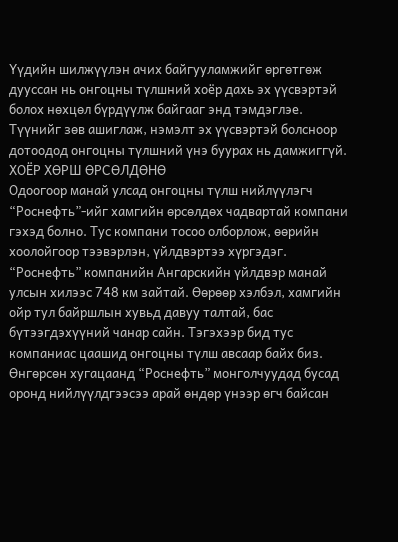Үүдийн шилжүүлэн ачих байгууламжийг өргөтгөж дууссан нь онгоцны түлшний хоёр дахь эх үүсвэртэй болох нөхцөл бүрдүүлж байгааг энд тэмдэглэе. Түүнийг зөв ашиглаж, нэмэлт эх үүсвэртэй болсноор дотоодод онгоцны түлшний үнэ буурах нь дамжиггүй.
ХОЁР ХӨРШ ӨРСӨЛДӨНӨ
Одоогоор манай улсад онгоцны түлш нийлүүлэгч “Роснефть”-ийг хамгийн өрсөлдөх чадвартай компани гэхэд болно. Тус компани тосоо олборлож, өөрийн хоолойгоор тээвэрлэн, үйлдвэртээ хүргэдэг. “Роснефть” компанийн Ангарскийн үйлдвэр манай улсын хилээс 748 км зайтай. Өөрөөр хэлбэл, хамгийн ойр тул байршлын хувьд давуу талтай, бас бүтээгдэхүүний чанар сайн. Тэгэхээр бид тус компаниас цаашид онгоцны түлш авсаар байх биз. Өнгөрсөн хугацаанд “Роснефть” монголчуудад бусад оронд нийлүүлдгээсээ арай өндөр үнээр өгч байсан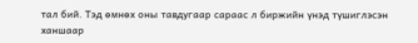тал бий. Тэд өмнөх оны тавдугаар сараас л биржийн үнэд түшиглэсэн ханшаар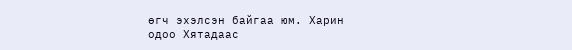өгч эхэлсэн байгаа юм. Харин одоо Хятадаас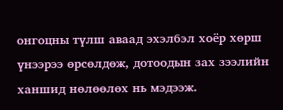онгоцны түлш аваад эхэлбэл хоёр хөрш үнээрээ өрсөлдөж, дотоодын зах зээлийн ханшид нөлөөлөх нь мэдээж.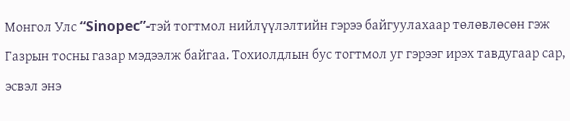Монгол Улс “Sinopec”-тэй тогтмол нийлүүлэлтийн гэрээ байгуулахаар төлөвлөсөн гэж Газрын тосны газар мэдээлж байгаа. Тохиолдлын бус тогтмол уг гэрээг ирэх тавдугаар сар, эсвэл энэ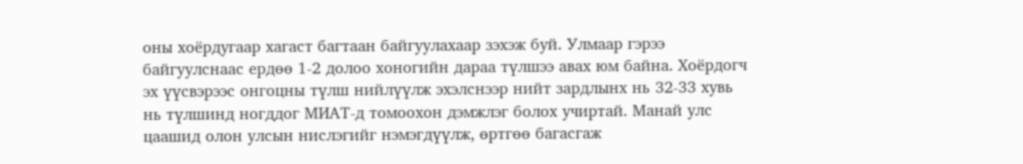оны хоёрдугаар хагаст багтаан байгуулахаар зэхэж буй. Улмаар гэрээ байгуулснаас ердөө 1-2 долоо хоногийн дараа түлшээ авах юм байна. Хоёрдогч эх үүсвэрээс онгоцны түлш нийлүүлж эхэлснээр нийт зардлынх нь 32-33 хувь нь түлшинд ногддог МИАТ-д томоохон дэмжлэг болох учиртай. Манай улс цаашид олон улсын нислэгийг нэмэгдүүлж, өртгөө багасгаж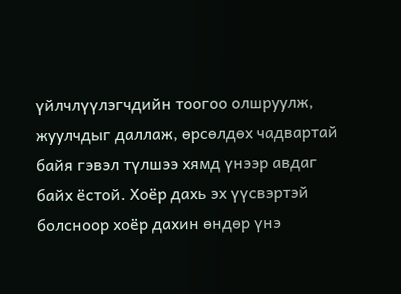үйлчлүүлэгчдийн тоогоо олшруулж, жуулчдыг даллаж, өрсөлдөх чадвартай байя гэвэл түлшээ хямд үнээр авдаг байх ёстой. Хоёр дахь эх үүсвэртэй болсноор хоёр дахин өндөр үнэ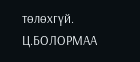төлөхгүй.
Ц.БОЛОРМАА